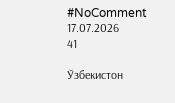#NoComment
17.07.2026
41

Ўзбекистон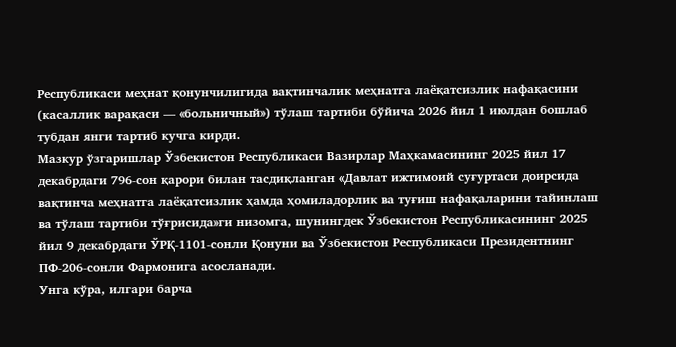Республикаси меҳнат қонунчилигида вақтинчалик меҳнатга лаёқатсизлик нафақасини (касаллик варақаси — «больничный») тўлаш тартиби бўйича 2026 йил 1 июлдан бошлаб тубдан янги тартиб кучга кирди.
Мазкур ўзгаришлар Ўзбекистон Республикаси Вазирлар Маҳкамасининг 2025 йил 17 декабрдаги 796-сон қарори билан тасдиқланган «Давлат ижтимоий суғуртаси доирсида вақтинча меҳнатга лаёқатсизлик ҳамда ҳомиладорлик ва туғиш нафақаларини тайинлаш ва тўлаш тартиби тўғрисида»ги низомга, шунингдек Ўзбекистон Республикасининг 2025 йил 9 декабрдаги ЎРҚ-1101-сонли Қонуни ва Ўзбекистон Республикаси Президентнинг ПФ-206-сонли Фармонига асосланади.
Унга кўра, илгари барча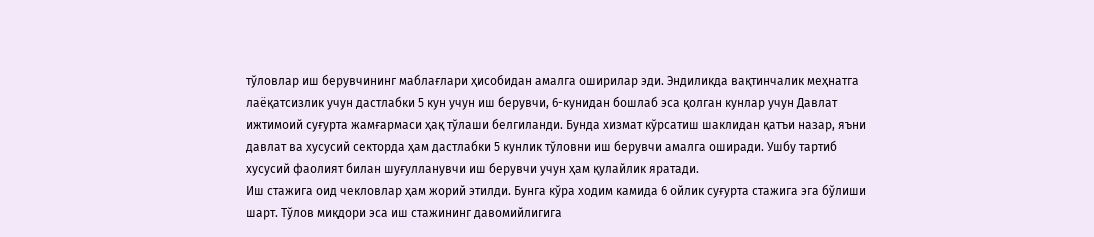тўловлар иш берувчининг маблағлари ҳисобидан амалга оширилар эди. Эндиликда вақтинчалик меҳнатга лаёқатсизлик учун дастлабки 5 кун учун иш берувчи, 6-кунидан бошлаб эса қолган кунлар учун Давлат ижтимоий суғурта жамғармаси ҳақ тўлаши белгиланди. Бунда хизмат кўрсатиш шаклидан қатъи назар, яъни давлат ва хусусий секторда ҳам дастлабки 5 кунлик тўловни иш берувчи амалга оширади. Ушбу тартиб хусусий фаолият билан шуғулланувчи иш берувчи учун ҳам қулайлик яратади.
Иш стажига оид чекловлар ҳам жорий этилди. Бунга кўра ходим камида 6 ойлик суғурта стажига эга бўлиши шарт. Тўлов миқдори эса иш стажининг давомийлигига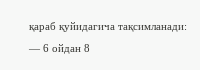қараб қуйидагича тақсимланади:
— 6 ойдан 8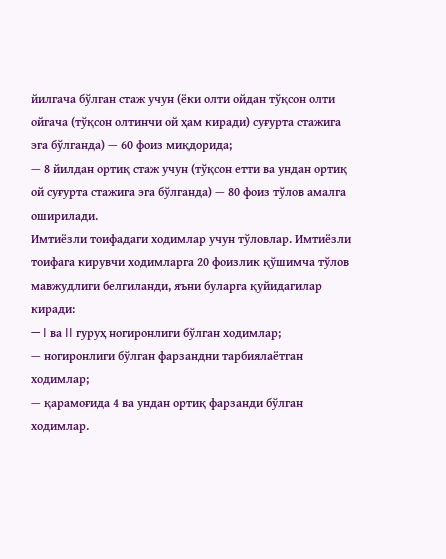йилгача бўлган стаж учун (ёки олти ойдан тўқсон олти ойгача (тўқсон олтинчи ой ҳам киради) суғурта стажига эга бўлганда) — 60 фоиз миқдорида;
— 8 йилдан ортиқ стаж учун (тўқсон етти ва ундан ортиқ ой суғурта стажига эга бўлганда) — 80 фоиз тўлов амалга оширилади.
Имтиёзли тоифадаги ходимлар учун тўловлар. Имтиёзли тоифага кирувчи ходимларга 20 фоизлик қўшимча тўлов мавжудлиги белгиланди, яъни буларга қуйидагилар киради:
— I ва II гуруҳ ногиронлиги бўлган ходимлар;
— ногиронлиги бўлган фарзандни тарбиялаётган ходимлар;
— қарамоғида 4 ва ундан ортиқ фарзанди бўлган ходимлар.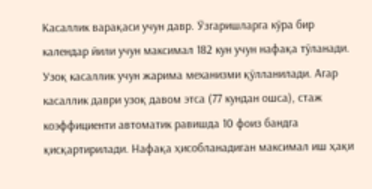Касаллик варақаси учун давр. Ўзгаришларга кўра бир календар йили учун максимал 182 кун учун нафақа тўланади. Узоқ касаллик учун жарима механизми қўлланилади. Агар касаллик даври узоқ давом этса (77 кундан ошса), стаж коэффициенти автоматик равишда 10 фоиз бандга қисқартирилади. Нафақа ҳисобланадиган максимал иш ҳақи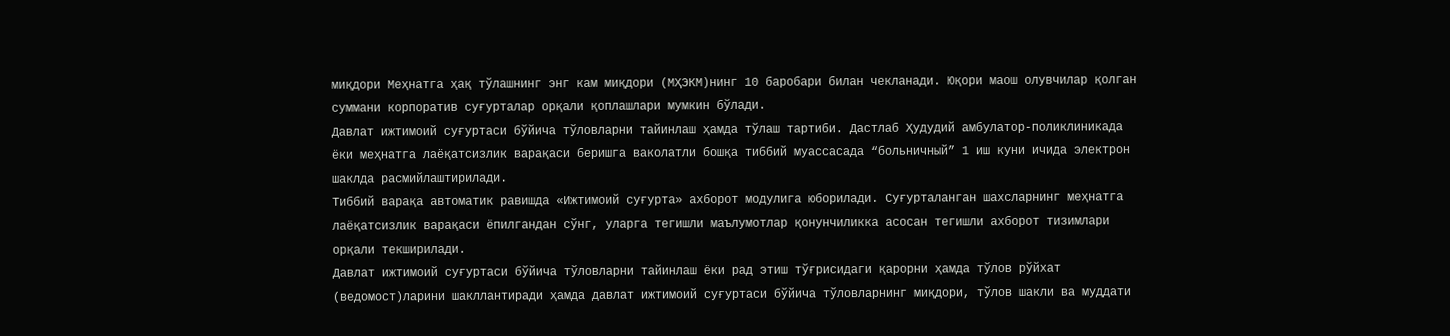миқдори Меҳнатга ҳақ тўлашнинг энг кам миқдори (МҲЭКМ)нинг 10 баробари билан чекланади. Юқори маош олувчилар қолган суммани корпоратив суғурталар орқали қоплашлари мумкин бўлади.
Давлат ижтимоий суғуртаси бўйича тўловларни тайинлаш ҳамда тўлаш тартиби. Дастлаб Ҳудудий амбулатор-поликлиникада ёки меҳнатга лаёқатсизлик варақаси беришга ваколатли бошқа тиббий муассасада “больничный” 1 иш куни ичида электрон шаклда расмийлаштирилади.
Тиббий варақа автоматик равишда «Ижтимоий суғурта» ахборот модулига юборилади. Суғурталанган шахсларнинг меҳнатга лаёқатсизлик варақаси ёпилгандан сўнг, уларга тегишли маълумотлар қонунчиликка асосан тегишли ахборот тизимлари орқали текширилади.
Давлат ижтимоий суғуртаси бўйича тўловларни тайинлаш ёки рад этиш тўғрисидаги қарорни ҳамда тўлов рўйхат (ведомост)ларини шакллантиради ҳамда давлат ижтимоий суғуртаси бўйича тўловларнинг миқдори, тўлов шакли ва муддати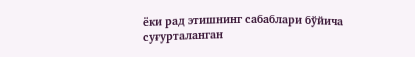ёки рад этишнинг сабаблари бўйича суғурталанган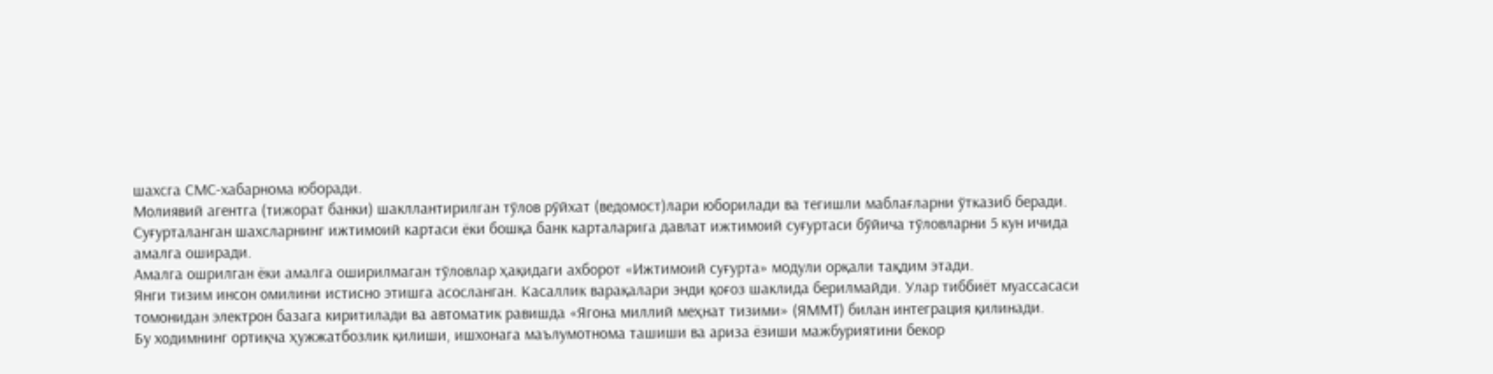шахсга СМС-хабарнома юборади.
Молиявий агентга (тижорат банки) шакллантирилган тўлов рўйхат (ведомост)лари юборилади ва тегишли маблағларни ўтказиб беради.
Суғурталанган шахсларнинг ижтимоий картаси ёки бошқа банк карталарига давлат ижтимоий суғуртаси бўйича тўловларни 5 кун ичида амалга оширади.
Амалга ошрилган ёки амалга оширилмаган тўловлар ҳақидаги ахборот «Ижтимоий суғурта» модули орқали тақдим этади.
Янги тизим инсон омилини истисно этишга асосланган. Касаллик варақалари энди қоғоз шаклида берилмайди. Улар тиббиёт муассасаси томонидан электрон базага киритилади ва автоматик равишда «Ягона миллий меҳнат тизими» (ЯММТ) билан интеграция қилинади.
Бу ходимнинг ортиқча ҳужжатбозлик қилиши, ишхонага маълумотнома ташиши ва ариза ёзиши мажбуриятини бекор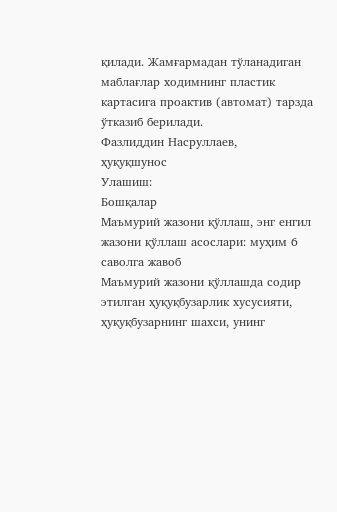қилади. Жамғармадан тўланадиган маблағлар ходимнинг пластик картасига проактив (автомат) тарзда ўтказиб берилади.
Фазлиддин Насруллаев,
ҳуқуқшунос
Улашиш:
Бошқалар
Маъмурий жазони қўллаш, энг енгил жазони қўллаш асослари: муҳим 6 саволга жавоб
Маъмурий жазони қўллашда содир этилган ҳуқуқбузарлик хусусияти, ҳуқуқбузарнинг шахси, унинг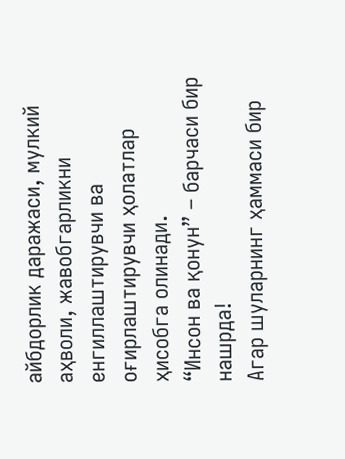айбдорлик даражаси, мулкий аҳволи, жавобгарликни енгиллаштирувчи ва оғирлаштирувчи ҳолатлар ҳисобга олинади.
“Инсон ва қонун” – барчаси бир нашрда!
Агар шуларнинг ҳаммаси бир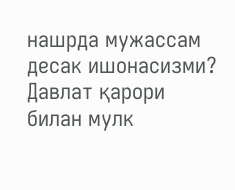нашрда мужассам десак ишонасизми?
Давлат қарори билан мулк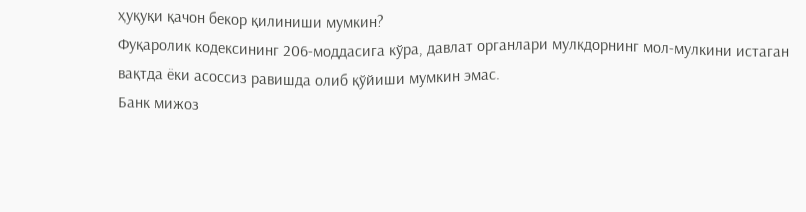ҳуқуқи қачон бекор қилиниши мумкин?
Фуқаролик кодексининг 206-моддасига кўра, давлат органлари мулкдорнинг мол-мулкини истаган вақтда ёки асоссиз равишда олиб қўйиши мумкин эмас.
Банк мижоз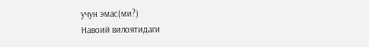учун эмас(ми?)
Навоий вилоятидаги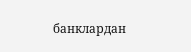банклардан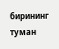бирининг туман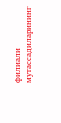филиали мутассадиларининг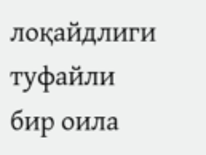лоқайдлиги туфайли бир оила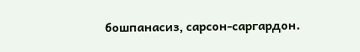бошпанасиз, сарсон-саргардон.